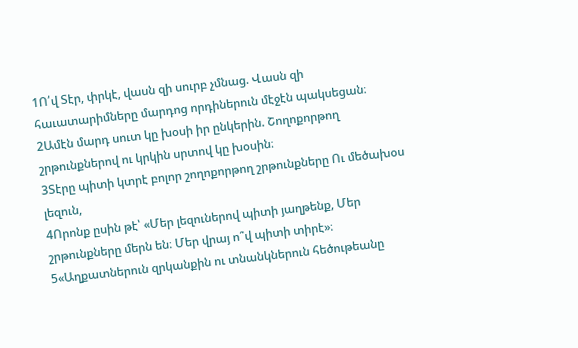1Ո՛վ Տէր, փրկէ, վասն զի սուրբ չմնաց. Վասն զի հաւատարիմները մարդոց որդիներուն մէջէն պակսեցան։
2Ամէն մարդ սուտ կը խօսի իր ընկերին. Շողոքորթող շրթունքներով ու կրկին սրտով կը խօսին։
3Տէրը պիտի կտրէ բոլոր շողոքորթող շրթունքները Ու մեծախօս լեզուն,
4Որոնք ըսին թէ՝ «Մեր լեզուներով պիտի յաղթենք, Մեր շրթունքները մերն են։ Մեր վրայ ո՞վ պիտի տիրէ»։
5«Աղքատներուն զրկանքին ու տնանկներուն հեծութեանը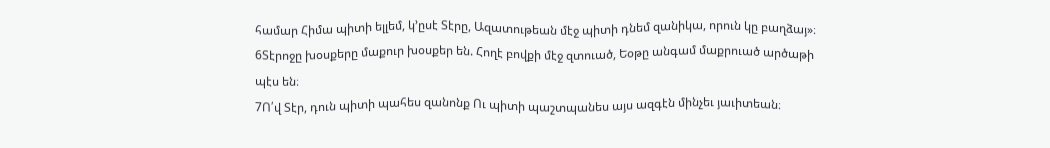համար Հիմա պիտի ելլեմ, կ’ըսէ Տէրը, Ազատութեան մէջ պիտի դնեմ զանիկա, որուն կը բաղձայ»։
6Տէրոջը խօսքերը մաքուր խօսքեր են. Հողէ բովքի մէջ զտուած, Եօթը անգամ մաքրուած արծաթի պէս են։
7Ո՛վ Տէր, դուն պիտի պահես զանոնք Ու պիտի պաշտպանես այս ազգէն մինչեւ յաւիտեան։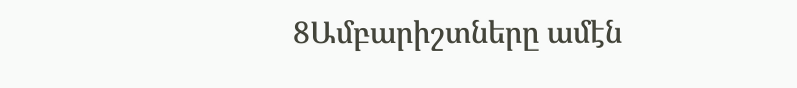8Ամբարիշտները ամէն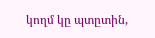կողմ կը պտըտին,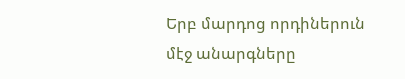Երբ մարդոց որդիներուն մէջ անարգները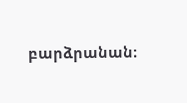բարձրանան։